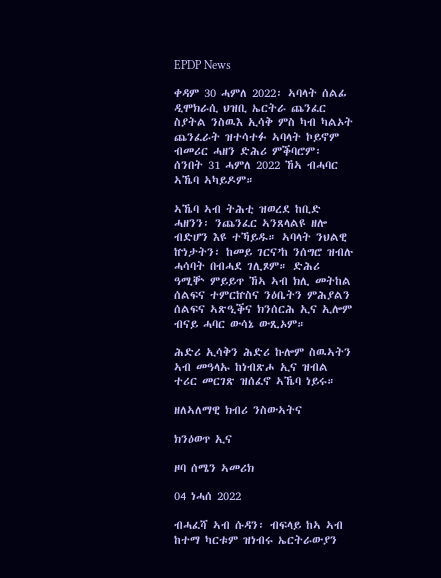EPDP News

ቀዳም 30 ሓምለ 2022፡ ኣባላት ሰልፊ ዲሞክራሲ ህዝቢ ኤርትራ ጨንፈር ስያትል ንስዉእ ኢሳቅ ምስ ካብ ካልኦት ጨንፈራት ዝተሳተፉ ኣባላት ኮይኖም ብመሪር ሓዘን ድሕሪ ምቕባሮም፡ ሰንበት 31 ሓምለ 2022 ኸኣ ብሓባር ኣኼባ ኣካይዶም።

ኣኼባ ኣብ ትሕቲ ዝወረደ ከቢድ ሓዘንን፡ ንጨንፈር ኣንጸላልዩ ዘሎ ብድሆን እዩ ተኻይዱ። ኣባላት ንህልዊ ኵነታትን፡ ከመይ ገርና’ከ ንሰግሮ ዝብሉ ሓሳባት በብሓደ ገሊጾም። ድሕሪ ዓሚቝ ምይይጥ ኸኣ ኣብ ክሊ መትከል ሰልፍና ተምርኵስና ንዕቤትን ምሕያልን ሰልፍና ኣጽዒቕና ክንሰርሕ ኢና ኢሎም ብናይ ሓባር ውሳኔ ውጺኦም።

ሕድሪ ኢሳቅን ሕድሪ ኩሎም ስዉኣትን ኣብ መዓላኡ ከነብጽሖ ኢና ዝብል ተሪር መርገጽ ዝሰፈኖ ኣኼባ ነይሩ።

ዘለኣለማዊ ክብሪ ንስውኣትና

ክንዕወጥ ኢና

ዞባ ሰሜን ኣመሪክ

04 ነሓሰ 2022

ብሓፈሻ ኣብ ሱዳን፡ ብፍላይ ከኣ ኣብ ከተማ ካርቱም ዝነብሩ ኤርትራውያን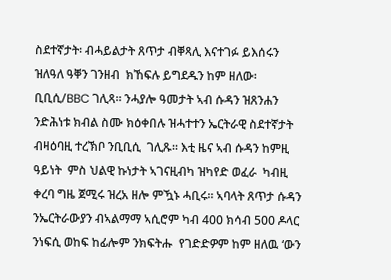ስደተኛታት፡ ብሓይልታት ጸጥታ ብቐጻሊ እናተገፉ ይእሰሩን ዝለዓለ ዓቐን ገንዘብ  ክኸፍሉ ይግደዱን ከም ዘለው፡ ቢቢሲ/BBC ገሊጻ። ንሓያሎ ዓመታት ኣብ ሱዳን ዝጸንሐን ንድሕነቱ ክብል ስሙ ክዕቀበሉ ዝሓተተን ኤርትራዊ ስደተኛታት ብዛዕባዚ ተረኽቦ ንቢቢሲ  ገሊጹ። እቲ ዜና ኣብ ሱዳን ከምዚ ዓይነት  ምስ ህልዊ ኩነታት ኣገናዚብካ ዝካየድ ወፈራ  ካብዚ ቀረባ ግዜ ጀሚሩ ዝረአ ዘሎ ምዃኑ ሓቢሩ። ኣባላት ጸጥታ ሱዳን ንኤርትራውያን ብኣልማማ ኣሲሮም ካብ 400 ክሳብ 500 ዶላር ንነፍሲ ወከፍ ከፊሎም ንክፍትሑ  የገድድዎም ከም ዘለዉ ‘ውን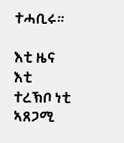ተሓቢሩ።

እቲ ዜና እቲ ተረኽቦ ነቲ ኣጸጋሚ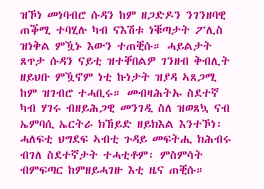ዝኾነ መነባብሮ ሱዳን ከም ዘጋድዶን ንገንዘባዊ ጠቕሚ ተባሂሉ ካብ ናእሽቱ ነቑጣታት ፖሊስ ዝነቅል ምዃኑ እውን ተጠቒሱ። ሓይልታት ጸጥታ ሱዳን ናይቲ ዝተቐበልዎ ገንዘብ ቅብሊት ዘይህቡ ምዃኖም ነቲ ኩነታት ዝያዳ ኣጸጋሚ ከም ዝገብሮ ተሓቢሩ። መብዛሕትኡ ስደተኛ ካብ ሃገሩ ብዘይሕጋዊ መንገዲ ስለ ዝወጸኳ ናብ ኤምባሲ ኤርትራ ክኸይድ ዘይክእል እንተኾነ፡ ሓለፍቲ ህግደፍ ኣብቲ ጉዳይ መፍትሒ ክሕብሩ ብገለ ስደተኛታት ተሓቲቶም፡ ምስምሳት ብምፍጣር ከምዘይሓገዙ እቲ ዜና ጠቒሱ።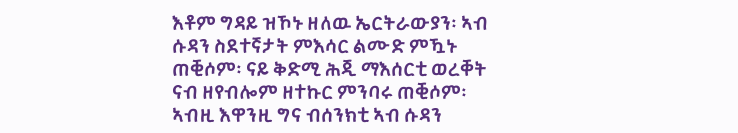እቶም ግዳይ ዝኾኑ ዘለዉ ኤርትራውያን፡ ኣብ ሱዳን ስደተኛታት ምእሳር ልሙድ ምዃኑ ጠቒሶም፡ ናይ ቅድሚ ሕጂ ማእሰርቲ ወረቐት ናብ ዘየብሎም ዘተኩር ምንባሩ ጠቒሶም፡ ኣብዚ እዋንዚ ግና ብሰንክቲ ኣብ ሱዳን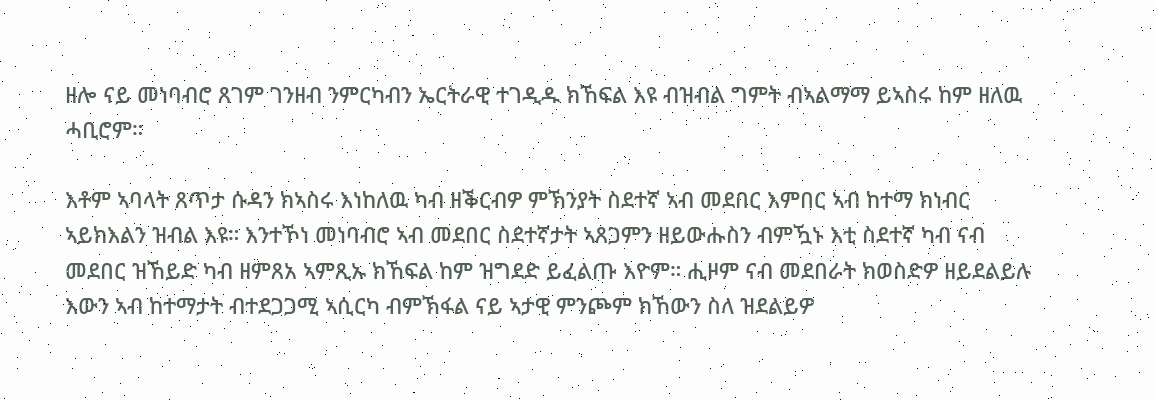ዘሎ ናይ መነባብሮ ጸገም ገንዘብ ንምርካብን ኤርትራዊ ተገዲዱ ክኸፍል እዩ ብዝብል ግምት ብኣልማማ ይኣስሩ ከም ዘለዉ ሓቢሮም።

እቶም ኣባላት ጸጥታ ሱዳን ክኣስሩ እነከለዉ ካብ ዘቕርብዎ ምኽንያት ስደተኛ ኣብ መደበር እምበር ኣብ ከተማ ክነብር ኣይክእልን ዝብል እዩ። እንተኾነ መነባብሮ ኣብ መደበር ስደተኛታት ኣጸጋምን ዘይውሑስን ብምዃኑ እቲ ስደተኛ ካብ ናብ መደበር ዝኸይድ ካብ ዘምጸአ ኣምጺኡ ክኸፍል ከም ዝግደድ ይፈልጡ እዮም። ሒዞም ናብ መደበራት ክወስድዎ ዘይደልይሉ እውን ኣብ ከተማታት ብተደጋጋሚ ኣሲርካ ብምኽፋል ናይ ኣታዊ ምንጮም ክኸውን ስለ ዝደልይዎ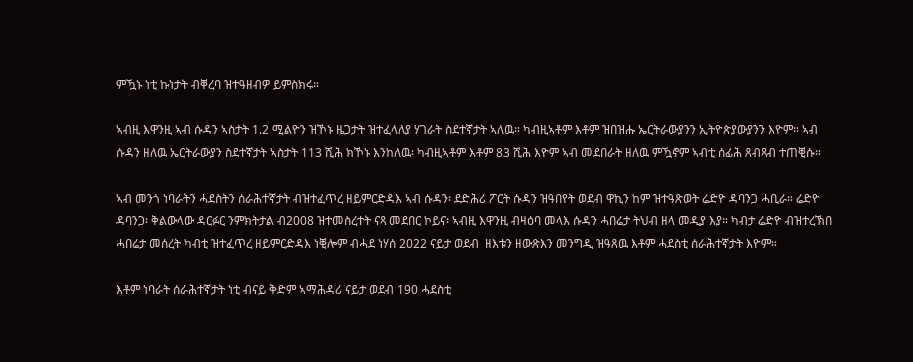ምዃኑ ነቲ ኩነታት ብቐረባ ዝተዓዘብዎ ይምስክሩ።

ኣብዚ እዋንዚ ኣብ ሱዳን ኣስታት 1.2 ሚልዮን ዝኾኑ ዜጋታት ዝተፈላለያ ሃገራት ስደተኛታት ኣለዉ። ካብዚኣቶም እቶም ዝበዝሑ ኤርትራውያንን ኢትዮጵያውያንን እዮም። ኣብ ሱዳን ዘለዉ ኤርትራውያን ስደተኛታት ኣስታት 113 ሺሕ ክኾኑ እንከለዉ፡ ካብዚኣቶም እቶም 83 ሺሕ እዮም ኣብ መደበራት ዘለዉ ምዃኖም ኣብቲ ሰፊሕ ጸብጻብ ተጠቒሱ።

ኣብ መንጎ ነባራትን ሓደስትን ሰራሕተኛታት ብዝተፈጥረ ዘይምርድዳእ ኣብ ሱዳን፡ ደድሕሪ ፖርት ሱዳን ዝዓበየት ወደብ ዋኪን ከም ዝተዓጽወት ሬድዮ ዳባንጋ ሓቢራ። ሬድዮ ዳባንጋ፡ ቅልውላው ዳርፉር ንምክትታል ብ2008 ዝተመስረተት ናጻ መደበር ኮይና፡ ኣብዚ እዋንዚ ብዛዕባ መላእ ሱዳን ሓበሬታ ትህብ ዘላ መዲያ እያ። ካብታ ሬድዮ ብዝተረኽበ ሓበሬታ መሰረት ካብቲ ዝተፈጥረ ዘይምርድዳእ ነቒሎም ብሓደ ነሃሰ 2022 ናይታ ወደብ  ዘእቱን ዘውጽእን መንግዲ ዝዓጸዉ እቶም ሓደስቲ ሰራሕተኛታት እዮም።

እቶም ነባራት ሰራሕተኛታት ነቲ ብናይ ቅድም ኣማሕዳሪ ናይታ ወደብ 190 ሓደስቲ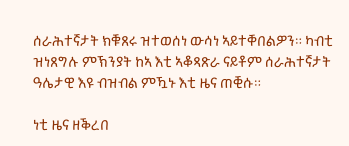ሰራሕተኛታት ክቑጸሩ ዝተወሰነ ውሳነ ኣይተቐበልዎን። ካብቲ ዝነጸግሉ ምኽንያት ከኣ እቲ ኣቆጻጽራ ናይቶም ሰራሕተኛታት ዓሌታዊ እዩ ብዝብል ምዃኑ እቲ ዜና ጠቒሱ።

ነቲ ዜና ዘቕረበ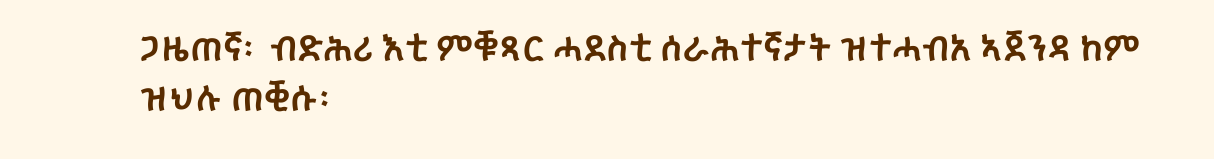ጋዜጠኛ፡  ብድሕሪ እቲ ምቑጻር ሓደስቲ ሰራሕተኛታት ዝተሓብአ ኣጀንዳ ከም ዝህሉ ጠቒሱ፡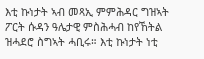እቲ ኩነታት ኣብ መጻኢ ምምሕዳር ግዝኣት ፖርት ሱዳን ዓሌታዊ ምስሕሓብ ከየኸትል ዝሓደሮ ስግኣት ሓቢሩ። እቲ ኩነታት ነቲ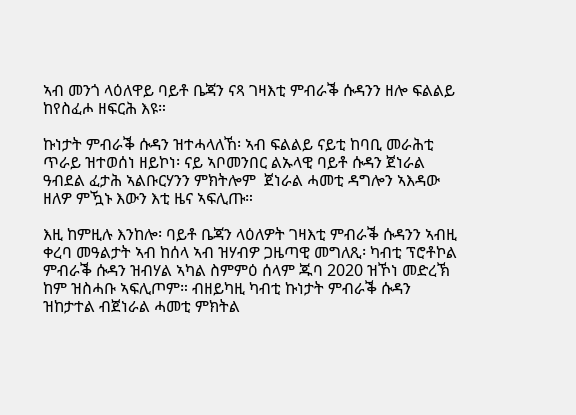ኣብ መንጎ ላዕለዋይ ባይቶ ቤጃን ናጻ ገዛእቲ ምብራቕ ሱዳንን ዘሎ ፍልልይ ከየስፈሖ ዘፍርሕ እዩ።

ኩነታት ምብራቕ ሱዳን ዝተሓላለኸ፡ ኣብ ፍልልይ ናይቲ ከባቢ መራሕቲ ጥራይ ዝተወሰነ ዘይኮነ፡ ናይ ኣቦመንበር ልኡላዊ ባይቶ ሱዳን ጀነራል ዓብደል ፈታሕ ኣልቡርሃንን ምክትሎም  ጀነራል ሓመቲ ዳግሎን ኣእዳው ዘለዎ ምዃኑ እውን እቲ ዜና ኣፍሊጡ።

እዚ ከምዚሉ እንከሎ፡ ባይቶ ቤጃን ላዕለዎት ገዛእቲ ምብራቕ ሱዳንን ኣብዚ ቀረባ መዓልታት ኣብ ከሰላ ኣብ ዝሃብዎ ጋዜጣዊ መግለጺ፡ ካብቲ ፕሮቶኮል ምብራቕ ሱዳን ዝብሃል ኣካል ስምምዕ ሰላም ጁባ 2020 ዝኾነ መድረኽ ከም ዝስሓቡ ኣፍሊጦም። ብዘይካዚ ካብቲ ኩነታት ምብራቕ ሱዳን ዝከታተል ብጀነራል ሓመቲ ምክትል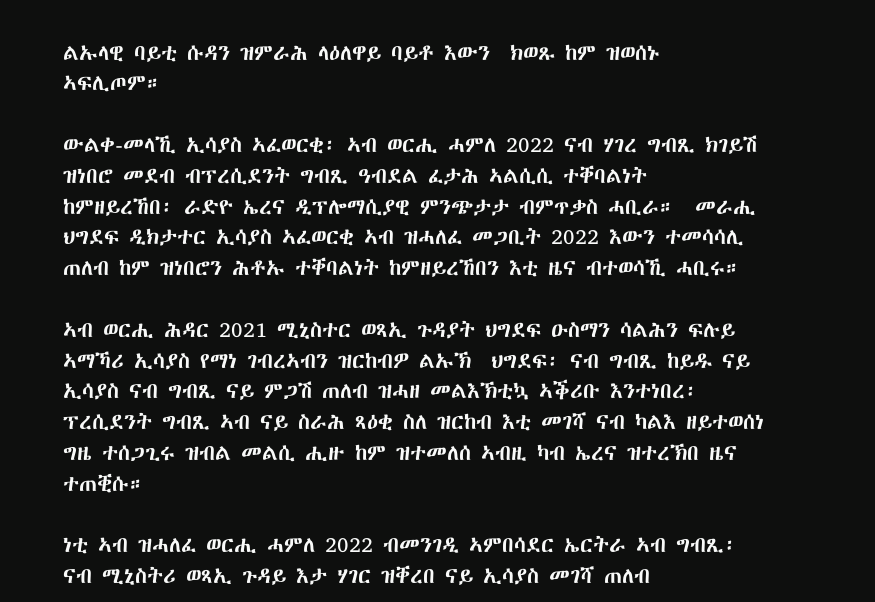ልኡላዊ ባይቲ ሱዳን ዝምራሕ ላዕለዋይ ባይቶ እውን  ክወጹ ከም ዝወሰኑ ኣፍሊጦም።

ውልቀ-መላኺ ኢሳያስ ኣፈወርቂ፡ ኣብ ወርሒ ሓምለ 2022 ናብ ሃገረ ግብጺ ክገይሽ  ዝነበሮ መደብ ብፕረሲደንት ግብጺ ዓብደል ፈታሕ ኣልሲሲ ተቐባልነት  ከምዘይረኸበ፡ ራድዮ ኤረና ዲፕሎማሲያዊ ምንጭታታ ብምጥቃስ ሓቢራ።  መራሒ ህግደፍ ዲክታተር ኢሳያስ ኣፈወርቂ ኣብ ዝሓለፈ መጋቢት 2022 እውን ተመሳሳሊ ጠለብ ከም ዝነበሮን ሕቶኡ ተቐባልነት ከምዘይረኸበን እቲ ዜና ብተወሳኺ ሓቢሩ።

ኣብ ወርሒ ሕዳር 2021 ሚኒስተር ወጻኢ ጉዳያት ህግደፍ ዑስማን ሳልሕን ፍሉይ ኣማኻሪ ኢሳያስ የማነ ገብረኣብን ዝርከብዎ ልኡኽ  ህግደፍ፡ ናብ ግብጺ ከይዱ ናይ ኢሳያስ ናብ ግብጺ ናይ ምጋሽ ጠለብ ዝሓዘ መልእኽቲኳ ኣቕሪቡ እንተነበረ፡ ፕረሲደንት ግብጺ ኣብ ናይ ስራሕ ጻዕቂ ስለ ዝርከብ እቲ መገሻ ናብ ካልእ ዘይተወሰነ ግዜ ተሰጋጊሩ ዝብል መልሲ ሒዙ ከም ዝተመለሰ ኣብዚ ካብ ኤረና ዝተረኽበ ዜና ተጠቒሱ።

ነቲ ኣብ ዝሓለፈ ወርሒ ሓምለ 2022 ብመንገዲ ኣምበሳደር ኤርትራ ኣብ ግብጺ፡ ናብ ሚኒስትሪ ወጻኢ ጉዳይ እታ ሃገር ዝቐረበ ናይ ኢሳያስ መገሻ ጠለብ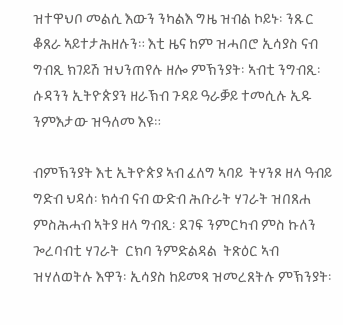ዝተዋህቦ መልሲ እውን ንካልእ ግዜ ዝብል ኮይኑ፡ ንጹር ቆጸራ ኣይተታሕዘሉን። እቲ ዜና ከም ዝሓበሮ ኢሳያስ ናብ ግብጺ ክገይሽ ዝህንጠየሉ ዘሎ ምኽንያት፡ ኣብቲ ንግብጺ፡ ሱዳንን ኢትዮጵያን ዘራኽብ ጉዳይ ዓራቓይ ተመሲሉ ኢዱ ንምእታው ዝዓለመ እዩ።

ብምኽንያት እቲ ኢትዮጵያ ኣብ ፈለግ ኣባይ  ትሃንጾ ዘላ ዓብይ ግድብ ህዳሰ፡ ክሳብ ናብ ውድብ ሕቡራት ሃገራት ዝበጸሐ ምስሕሓብ ኣትያ ዘላ ግብጺ፡ ደገፍ ንምርካብ ምስ ኩለን ጐረባብቲ ሃገራት  ርክባ ንምድልዳል  ትጽዕር ኣብ ዝሃለወትሉ እዋን፡ ኢሳያስ ከይመጻ ዝመረጸትሉ ምኽንያት፡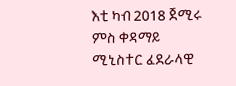እቲ ካብ 2018 ጀሚሩ ምስ ቀዳማይ ሚኒስተር ፈደራላዊ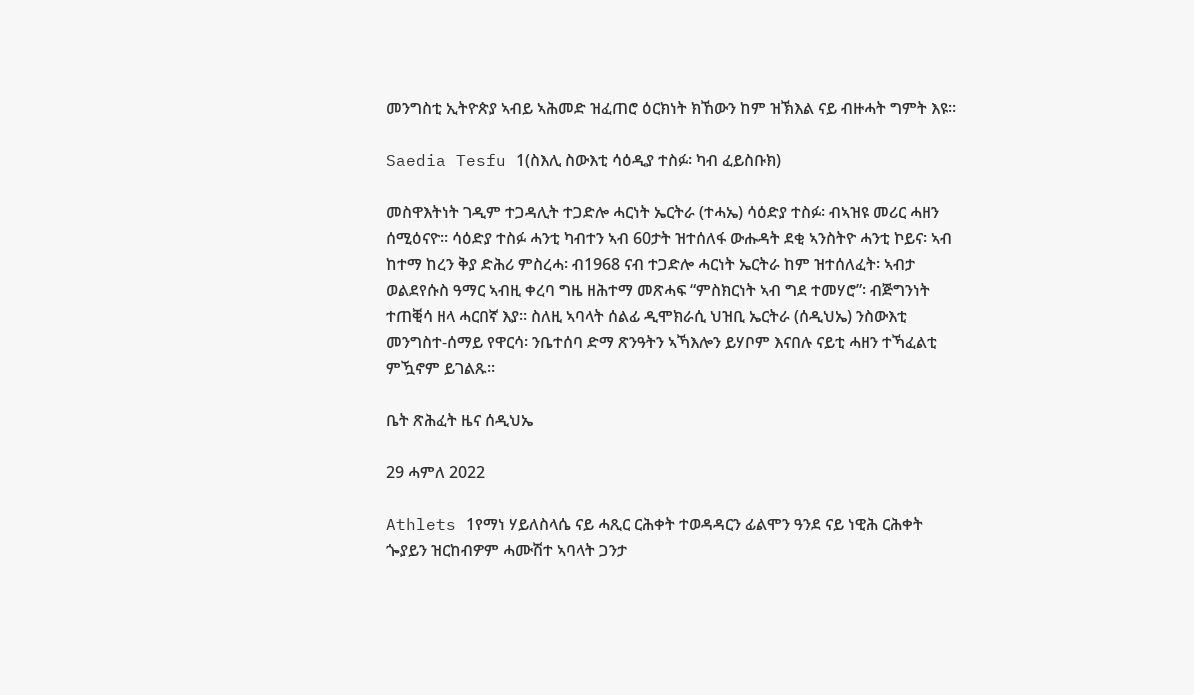መንግስቲ ኢትዮጵያ ኣብይ ኣሕመድ ዝፈጠሮ ዕርክነት ክኸውን ከም ዝኽእል ናይ ብዙሓት ግምት እዩ።

Saedia Tesfu 1(ስእሊ ስውእቲ ሳዕዲያ ተስፉ፡ ካብ ፈይስቡክ)

መስዋእትነት ገዲም ተጋዳሊት ተጋድሎ ሓርነት ኤርትራ (ተሓኤ) ሳዕድያ ተስፉ፡ ብኣዝዩ መሪር ሓዘን ሰሚዕናዮ። ሳዕድያ ተስፉ ሓንቲ ካብተን ኣብ 60ታት ዝተሰለፋ ውሑዳት ደቂ ኣንስትዮ ሓንቲ ኮይና፡ ኣብ ከተማ ከረን ቅያ ድሕሪ ምስረሓ፡ ብ1968 ናብ ተጋድሎ ሓርነት ኤርትራ ከም ዝተሰለፈት፡ ኣብታ ወልደየሱስ ዓማር ኣብዚ ቀረባ ግዜ ዘሕተማ መጽሓፍ “ምስክርነት ኣብ ግደ ተመሃሮ”፡ ብጅግንነት ተጠቒሳ ዘላ ሓርበኛ እያ። ስለዚ ኣባላት ሰልፊ ዲሞክራሲ ህዝቢ ኤርትራ (ሰዲህኤ) ንስውእቲ መንግስተ-ሰማይ የዋርሳ፡ ንቤተሰባ ድማ ጽንዓትን ኣኻእሎን ይሃቦም እናበሉ ናይቲ ሓዘን ተኻፈልቲ ምዃኖም ይገልጹ።

ቤት ጽሕፈት ዜና ሰዲህኤ

29 ሓምለ 2022

Athlets 1የማነ ሃይለስላሴ ናይ ሓጺር ርሕቀት ተወዳዳርን ፊልሞን ዓንደ ናይ ነዊሕ ርሕቀት ጐያይን ዝርከብዎም ሓሙሽተ ኣባላት ጋንታ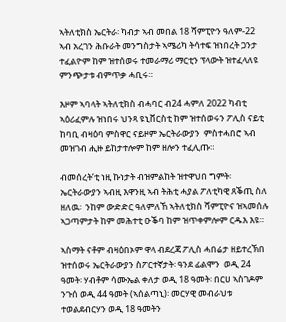ኣትለቲክስ ኤርትራ፡ ካብታ ኣብ መበል 18 ሻምፒዮን ዓለም-22  ኣብ አረገን ሕቡራት መንግስታት ኣሜሪካ ትሳተፍ ዝነበረት ጋንታ ተፈልዮም ከም ዝተሰወሩ ተመራማሪ ማርቲን ፕላውት ዝተፈላለዩ ምንጭታቱ ብምጥቃ ሓቢሩ።

እዞም ኣባላት ኣትለቲክስ ብሓባር ብ24 ሓምለ 2022 ካብቲ ኣዕሪፈምሉ ዝነበሩ ህንጻ ዩኒቨርስቲ ከም ዝተሰወሩን ፖሊስ ናይቲ ከባቢ ብዛዕባ ምስዋር ናይዞም ኤርትራውያን  ምስተሓበሮ ኣብ መዝገብ ሒዙ ይከታተሎም ከም ዘሎን ተፈሊጡ።

ብመሰረት’ቲ ነዚ ኩነታት ብዝምልከት ዝተዋህበ ግምት፡ ኤርትራውያን ኣብዚ እዋንዚ ኣብ ትሕቲ ሓያል ፖለቲካዊ ጸቕጢ ስለ ዘለዉ፡  ንከም ውድድር ዓለምለኸ ኣትለቲክስ ሻምፒዮና ዝኣመሰሉ ኣጋጣምታት ከም መሕተቲ ዑቕባ ከም ዝጥቀምሎም ርዱእ እዩ።

ኣስማት ናቶም ብዛዕበኦም ዋላ ብደረጃ ፖሊስ ሓበሬታ ዘይተረኽበ ዝተሰወሩ ኤርትራውያን ስፖርተኛታት፡ ዓንደ ፊልሞን  ወዲ 24 ዓመት፡ ሃብቶም ሳሙኤል ቀለታ ወዲ 18 ዓመት፡ በርሀ ኣስገዶም ንጉሰ ወዲ 44 ዓመት (ኣሰልጣኒ)፡ መርሃዊ መብራህቱ ተወልደብርሃን ወዲ 18 ዓመትን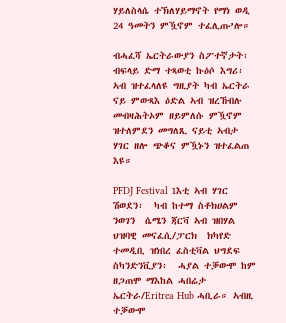ሃይለስላሴ ተኽለሃይማኖት የማነ ወዲ  24 ዓመትን ምዃኖም ተፈሊጡ’ሎ።

ብሓፈሻ ኤርትራውያን ስፖተኛታት፡ ብፍላይ ድማ ተጻወቲ ኩዕሶ እግሪ፡ ኣብ ዝተፈላለዩ ግዚያት ካብ ኤርትራ ናይ ምውጻእ ዕድል ኣብ ዝረኸብሉ መብዛሕትኦም ዘይምለሱ ምዃኖም ዝተለምደን መግለጺ ናይቲ ኣብታ ሃገር ዘሎ ጭቆና ምዃኑን ዝተፈልጠ እዩ።

PFDJ Festival 1እቲ ኣብ ሃገር ሽወደን፡  ካብ ከተማ ስቶክሀልም ንወገን  ሴሜን ጃርቫ ኣብ ዝበሃል ህዝባዊ መናፈሲ/ፓርክ  ክካየድ ተመዲቢ ዝነበረ ፈስቲቫል ህግደፍ ስካንድንቪያን፡  ሓያል ተቓውሞ ከም ዘጋጠሞ ማእከል ሓበሬታ ኤርትራ/Eritrea Hub ሓቢራ። ኣብዚ ተቓውሞ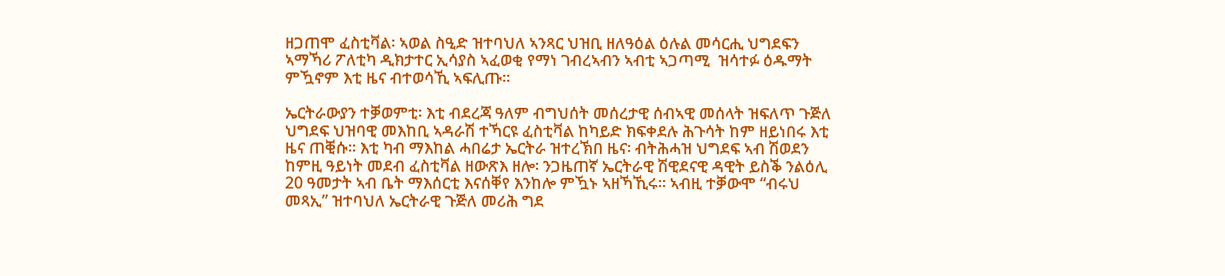ዘጋጠሞ ፈስቲቫል፡ ኣወል ስዒድ ዝተባህለ ኣንጻር ህዝቢ ዘለዓዕል ዕሉል መሳርሒ ህግደፍን  ኣማኻሪ ፖለቲካ ዲክታተር ኢሳያስ ኣፈወቂ የማነ ገብረኣብን ኣብቲ ኣጋጣሚ  ዝሳተፉ ዕዱማት ምዃኖም እቲ ዜና ብተወሳኺ ኣፍሊጡ።

ኤርትራውያን ተቓወምቲ፡ እቲ ብደረጃ ዓለም ብግህሰት መሰረታዊ ሰብኣዊ መሰላት ዝፍለጥ ጉጅለ ህግደፍ ህዝባዊ መእከቢ ኣዳራሽ ተኻርዩ ፈስቲቫል ከካይድ ክፍቀደሉ ሕጉሳት ከም ዘይነበሩ እቲ ዜና ጠቒሱ። እቲ ካብ ማእከል ሓበሬታ ኤርትራ ዝተረኽበ ዜና፡ ብትሕሓዝ ህግደፍ ኣብ ሽወደን ከምዚ ዓይነት መደብ ፈስቲቫል ዘውጽእ ዘሎ፡ ንጋዜጠኛ ኤርትራዊ ሽዊደናዊ ዳዊት ይስቕ ንልዕሊ 20 ዓመታት ኣብ ቤት ማእሰርቲ እናሰቐየ እንከሎ ምዃኑ ኣዘኻኺሩ። ኣብዚ ተቓውሞ “ብሩህ መጻኢ” ዝተባህለ ኤርትራዊ ጉጅለ መሪሕ ግደ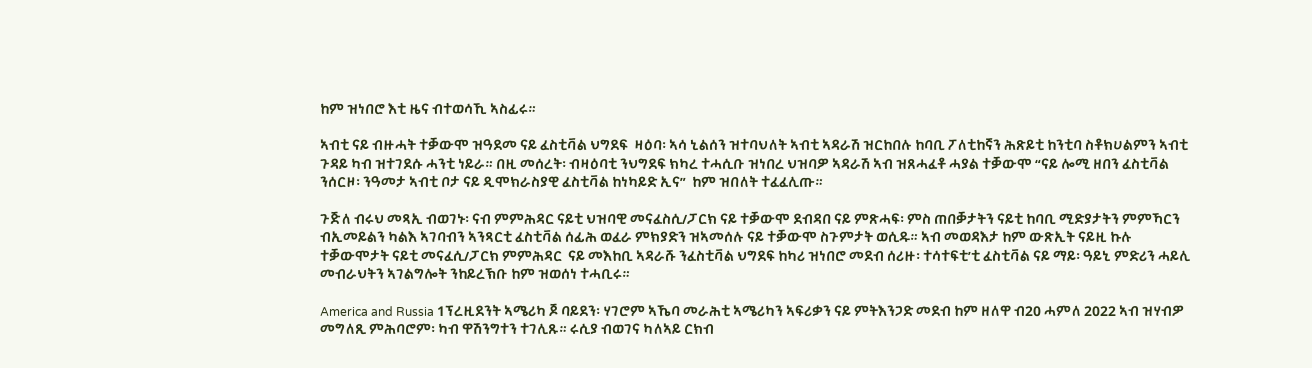ከም ዝነበሮ እቲ ዜና ብተወሳኺ ኣስፊሩ።

ኣብቲ ናይ ብዙሓት ተቓውሞ ዝዓደመ ናይ ፈስቲቫል ህግደፍ  ዛዕባ፡ ኣሳ ኒልሰን ዝተባህለት ኣብቲ ኣዳራሽ ዝርከበሉ ከባቢ ፖለቲከኛን ሕጽይቲ ከንቲባ ስቶክሀልምን ኣብቲ ጉዳይ ካብ ዝተገደሱ ሓንቲ ነይራ። በዚ መሰረት፡ ብዛዕባቲ ንህግደፍ ክካረ ተሓሲቡ ዝነበረ ህዝባዎ ኣዳራሽ ኣብ ዝጸሓፈቶ ሓያል ተቓውሞ “ናይ ሎሚ ዘበን ፈስቲቫል ንሰርዞ፡ ንዓመታ ኣብቲ ቦታ ናይ ዲሞክራስያዊ ፈስቲቫል ከነካይድ ኢና”  ከም ዝበለት ተፈፈሊጡ።

ጉጅለ ብሩህ መጻኢ ብወገኑ፡ ናብ ምምሕዳር ናይቲ ህዝባዊ መናፈስሲ/ፓርክ ናይ ተቓውሞ ደብዳበ ናይ ምጽሓፍ፡ ምስ ጠበቓታትን ናይቲ ከባቢ ሚድያታትን ምምኻርን ብኢመይልን ካልእ ኣገባብን ኣንጻርቲ ፈስቲቫል ሰፊሕ ወፈራ ምክያድን ዝኣመሰሉ ናይ ተቓውሞ ስጉምታት ወሲዱ። ኣብ መወዳእታ ከም ውጽኢት ናይዚ ኩሉ ተቓውሞታት ናይቲ መናፈሲ/ፓርክ ምምሕዳር  ናይ መእከቢ ኣዳራሹ ንፈስቲቫል ህግደፍ ከካሪ ዝነበሮ መደብ ሰሪዙ፡ ተሳተፍቲ’ቲ ፈስቲቫል ናይ ማይ፡ ዓይኒ ምድሪን ሓይሊ መብራህትን ኣገልግሎት ንከይረኽቡ ከም ዝወሰነ ተሓቢሩ።

America and Russia 1ፕረዚደንት ኣሜሪካ ጆ ባይደን፡ ሃገሮም ኣኼባ መራሕቲ ኣሜሪካን ኣፍሪቃን ናይ ምትእንጋድ መደብ ከም ዘለዋ ብ20 ሓምለ 2022 ኣብ ዝሃብዎ መግለጺ ምሕባሮም፡ ካብ ዋሽንግተን ተገሊጹ። ሩሲያ ብወገና ካለኣይ ርክብ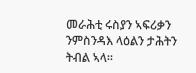መራሕቲ ሩስያን ኣፍሪቃን ንምስንዳእ ላዕልን ታሕትን ትብል ኣላ።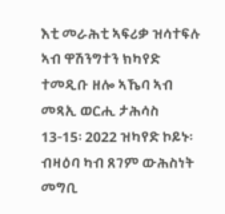እቲ መራሕቲ ኣፍሪቃ ዝሳተፍሉ ኣብ ዋሽንግተን ክካየድ ተመዲቡ ዘሎ ኣኼባ ኣብ መጻኢ ወርሒ ታሕሳስ 13-15፡ 2022 ዝካየድ ኮይኑ፡ ብዛዕባ ካብ ጸገም ውሕስነት መግቢ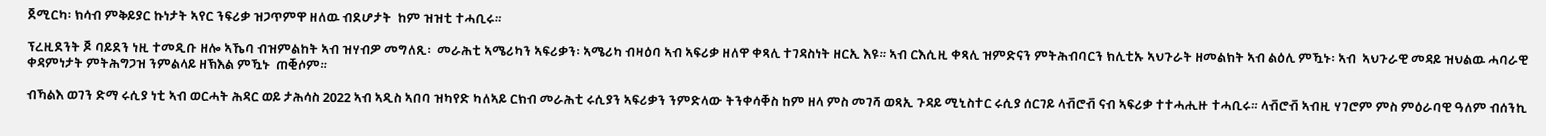ጀሚርካ፡ ክሳብ ምቅይያር ኩነታት ኣየር ንፍሪቃ ዝጋጥምዋ ዘለዉ ብደሆታት  ከም ዝዝቲ ተሓቢሩ።

ፕረዚደንት ጆ ባይደን ነዚ ተመዲቡ ዘሎ ኣኼባ ብዝምልከት ኣብ ዝሃብዎ መግለጺ፡  መራሕቲ ኣሜሪካን ኣፍሪቃን፡ ኣሜሪካ ብዛዕባ ኣብ ኣፍሪቃ ዘለዋ ቀጻሊ ተገዳስነት ዘርኢ እዩ። ኣብ ርእሲዚ ቀጻሊ ዝምድናን ምትሕብባርን ክሊቲኡ ኣህጉራት ዘመልክት ኣብ ልዕሊ ምዃኑ፡ ኣብ  ኣህጉራዊ መዳይ ዝህልዉ ሓባራዊ ቀዳምነታት ምትሕግጋዝ ንምልላይ ዘኽእል ምዃኑ  ጠቒሶም።

ብኻልእ ወገን ድማ ሩሲያ ነቲ ኣብ ወርሓት ሕዳር ወይ ታሕሳስ 2022 ኣብ ኣዲስ ኣበባ ዝካየድ ካለኣይ ርክብ መራሕቲ ሩሲያን ኣፍሪቃን ንምድላው ትንቀሳቐስ ከም ዘላ ምስ መገሻ ወጻኢ ጉዳይ ሚኒስተር ሩሲያ ሰርገይ ላቭሮቭ ናብ ኣፍሪቃ ተተሓሒዙ ተሓቢሩ። ላቭሮቭ ኣብዚ ሃገሮም ምስ ምዕራባዊ ዓለም ብሰንኪ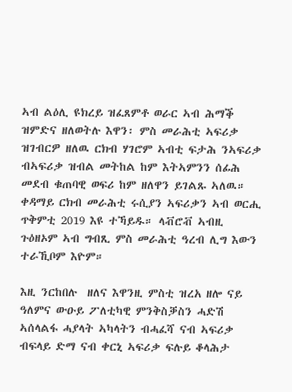ኣብ ልዕሊ ዩክረይ ዝፈጸምቶ ወራር ኣብ ሕማቕ ዝምድና ዘለወትሉ እዋን፡ ምስ መራሕቲ ኣፍሪቃ ዝገብርዎ ዘለዉ ርክብ ሃገሮም ኣብቲ ፍታሕ ንኣፍሪቃ ብኣፍሪቃ ዝብል መትከል ከም እትኣምንን ሰፊሕ መደብ ቁጠባዊ ወፍሪ ከም ዘለዋን ይገልጹ ኣለዉ። ቀዳማይ ርክብ መራሕቲ ሩሲያን ኣፍሪቃን ኣብ ወርሒ ጥቅምቲ 2019 እዩ ተኻይዱ። ላቭሮቭ ኣብዚ ጉዕዘኦም ኣብ ግብጺ ምስ መራሕቲ ዓረብ ሊግ እውን ተራኺቦም እዮም።

እዚ ንርከበሉ  ዘለና እዋንዚ ምስቲ ዝረአ ዘሎ ናይ ዓለምና ውዑይ ፖለቲካዊ ምንቅስቓስን ሓድሽ ኣሰላልፋ ሓያላት ኣካላትን ብሓፈሻ ናብ ኣፍሪቃ ብፍላይ ድማ ናብ ቀርኒ ኣፍሪቃ ፍሉይ ቆላሕታ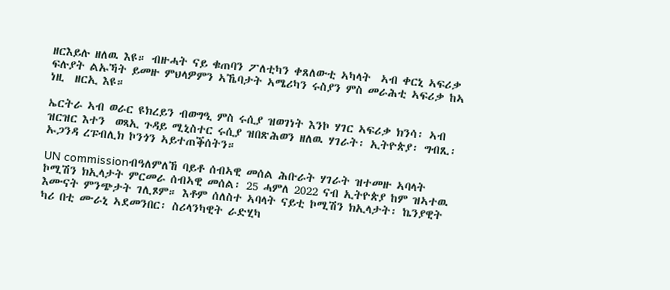ዘርእይሉ ዘለዉ እዩ። ብዙሓት ናይ ቁጠባን ፖለቲካን ቀጸለውቲ ኣካላት  ኣብ ቀርኒ ኣፍሪቃ ፍሉያት ልኡኻት ይመዙ ምህላዎምን ኣኼባታት ኣሜሪካን ሩስያን ምስ መራሕቲ ኣፍሪቃ ከኣ ነዚ  ዘርኢ እዩ።

ኤርትራ ኣብ ወራር ዩክረይን ብወግዒ ምስ ሩሲያ ዝወገነት እንኮ ሃገር ኣፍሪቃ ክንሳ፡ ኣብ ዝርዝር እተን  ወጻኢ ጉዳይ ሚኒስተር ሩሲያ ዝበጽሕወን ዘለዉ ሃገራት፡ ኢትዮጵያ፡ ግብጺ፡ ኡጋንዳ ረፑብሊክ ኮንጎን ኣይተጠቕሰትን።

UN commissionብዓለምለኸ ባይቶ ሰብኣዊ መሰል ሕቡራት ሃገራት ዝተመዙ ኣባላት ኮሚሽን ክኢላታት ምርመራ ሰብኣዊ መሰል፡ 25 ሓምለ 2022 ናብ ኢትዮጵያ ከም ዝኣተዉ እሙናት ምንጭታት ገሊጾም። እቶም ሰለስተ ኣባላት ናይቲ ኮሚሽን ክኢላታት፡ ኬንያዊት ካሪ በቲ ሙራኒ ኣደመንበር፡ ስሪላንካዊት ራድሂካ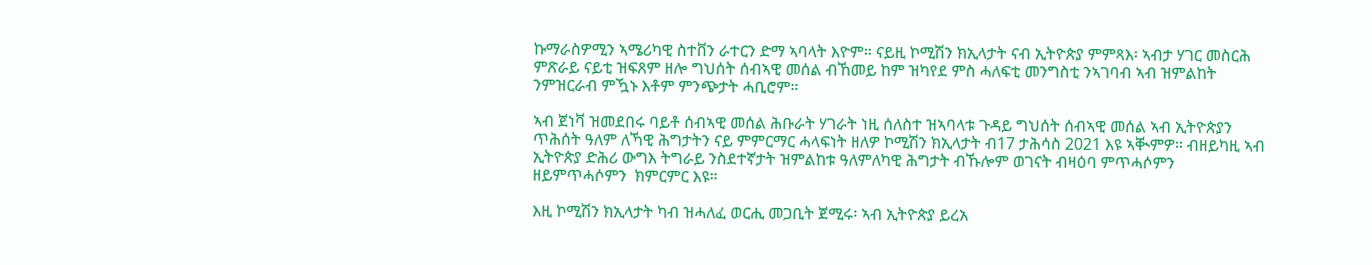ኩማራስዎሚን ኣሜሪካዊ ስተቨን ራተርን ድማ ኣባላት እዮም። ናይዚ ኮሚሽን ክኢላታት ናብ ኢትዮጵያ ምምጻእ፡ ኣብታ ሃገር መስርሕ ምጽራይ ናይቲ ዝፍጸም ዘሎ ግህሰት ሰብኣዊ መሰል ብኸመይ ከም ዝካየደ ምስ ሓለፍቲ መንግስቲ ንኣገባብ ኣብ ዝምልከት ንምዝርራብ ምዃኑ እቶም ምንጭታት ሓቢሮም።

ኣብ ጀነቫ ዝመደበሩ ባይቶ ሰብኣዊ መሰል ሕቡራት ሃገራት ነዚ ሰለስተ ዝኣባላቱ ጉዳይ ግህሰት ሰብኣዊ መሰል ኣብ ኢትዮጵያን ጥሕሰት ዓለም ለኻዊ ሕግታትን ናይ ምምርማር ሓላፍነት ዘለዎ ኮሚሽን ክኢላታት ብ17 ታሕሳስ 2021 እዩ ኣቚምዎ። ብዘይካዚ ኣብ ኢትዮጵያ ድሕሪ ውግእ ትግራይ ንስደተኛታት ዝምልከቱ ዓለምለካዊ ሕግታት ብኹሎም ወገናት ብዛዕባ ምጥሓሶምን ዘይምጥሓሶምን  ክምርምር እዩ።

እዚ ኮሚሽን ክኢላታት ካብ ዝሓለፈ ወርሒ መጋቢት ጀሚሩ፡ ኣብ ኢትዮጵያ ይረአ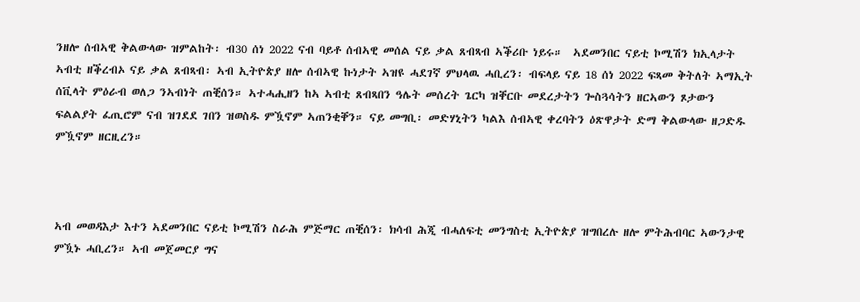ንዘሎ ሰብኣዊ ቅልውላው ዝምልከት፡ ብ30 ሰነ 2022 ናብ ባይቶ ሰብኣዊ መሰል ናይ ቃል ጸብጻብ ኣቕሪቡ ነይሩ።  ኣደመንበር ናይቲ ኮሚሽን ክኢላታት ኣብቲ ዘቕረብኦ ናይ ቃል ጸብጻብ፡ ኣብ ኢትዮጵያ ዘሎ ሰብኣዊ ኩነታት ኣዝዩ ሓደገኛ ምህላዉ ሓቢረን፡ ብፍላይ ናይ 18 ሰነ 2022 ፍጻመ ቅትለት ኣማኢት ሰቪላት ምዕራብ ወለጋ ንኣብነት ጠቒሰን። ኣተሓሒዘን ከኣ ኣብቲ ጸብጻበን ዓሌት መሰረት ጌርካ ዝቐርቡ መደረታትን ጐስጓሳትን ዘርኣውን ጾታውን ፍልልያት ፈጢሮም ናብ ዝገደደ ገበን ዝወስዱ ምዃኖም ኣጠንቂቐን። ናይ መግቢ፡ መድሃኒትን ካልእ ሰብኣዊ ቀረባትን ዕጽዋታት ድማ ቅልውላው ዘጋድዱ ምዃኖም ዘርዚረን።



ኣብ መወዳእታ እተን ኣደመንበር ናይቲ ኮሚሽን ስራሕ ምጅማር ጠቒሰን፡ ክሳብ ሕጂ ብሓለፍቲ መንግስቲ ኢትዮጵያ ዝግበረሉ ዘሎ ምትሕብባር ኣውንታዊ ምዃኑ ሓቢረን። ኣብ መጀመርያ ግና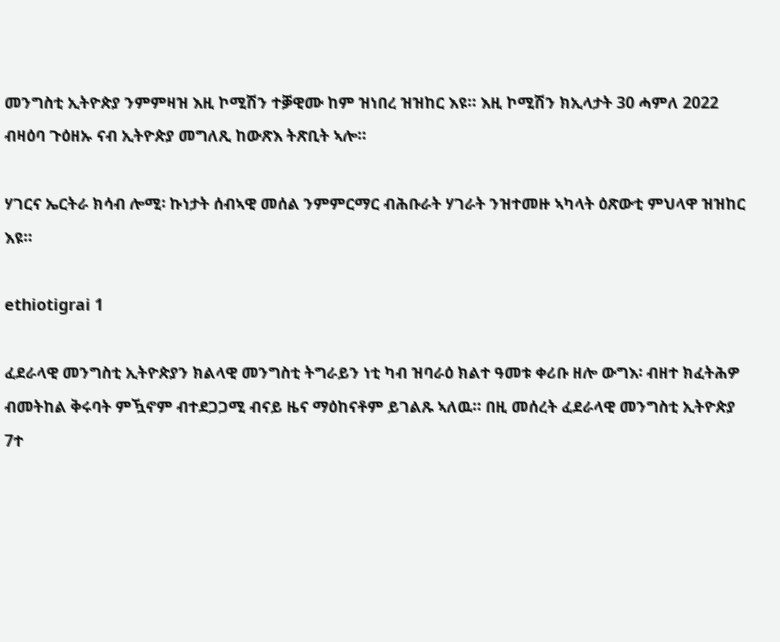መንግስቲ ኢትዮጵያ ንምምዛዝ እዚ ኮሚሽን ተቓዊሙ ከም ዝነበረ ዝዝከር እዩ። እዚ ኮሚሽን ክኢላታት 30 ሓምለ 2022 ብዛዕባ ጉዕዘኡ ናብ ኢትዮጵያ መግለጺ ከውጽእ ትጽቢት ኣሎ።

ሃገርና ኤርትራ ክሳብ ሎሚ፡ ኩነታት ሰብኣዊ መሰል ንምምርማር ብሕቡራት ሃገራት ንዝተመዙ ኣካላት ዕጽውቲ ምህላዋ ዝዝከር እዩ።

ethiotigrai 1

ፈደራላዊ መንግስቲ ኢትዮጵያን ክልላዊ መንግስቲ ትግራይን ነቲ ካብ ዝባራዕ ክልተ ዓመቱ ቀሪቡ ዘሎ ውግእ፡ ብዘተ ክፈትሕዎ ብመትከል ቅሩባት ምዃኖም ብተደጋጋሚ ብናይ ዜና ማዕከናቶም ይገልጹ ኣለዉ። በዚ መሰረት ፈደራላዊ መንግስቲ ኢትዮጵያ 7ተ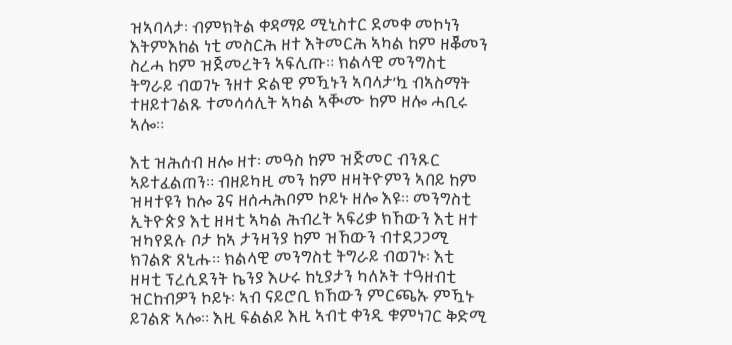ዝኣባላታ፡ ብምክትል ቀዳማይ ሚኒስተር ደመቀ መኮነን እትምእከል ነቲ መስርሕ ዘተ እትመርሕ ኣካል ከም ዘቖመን ስረሓ ከም ዝጀመረትን ኣፍሊጡ። ክልላዊ መንግስቲ ትግራይ ብወገኑ ንዘተ ድልዊ ምዃኑን ኣባላታ’ኳ ብኣስማት ተዘይተገልጹ ተመሳሳሊት ኣካል ኣቚሙ ከም ዘሎ ሓቢሩ ኣሎ።

እቲ ዝሕሰብ ዘሎ ዘተ፡ መዓስ ከም ዝጅመር ብንጹር ኣይተፈልጠን። ብዘይካዚ መን ከም ዘዛትዮምን ኣበይ ከም ዝዛተዩን ከሎ ጌና ዘሰሓሕቦም ኮይኑ ዘሎ እዩ። መንግስቲ ኢትዮጵያ እቲ ዘዛቲ ኣካል ሕብረት ኣፍሪቃ ክኸውን እቲ ዘተ ዝካየደሉ ቦታ ከኣ ታንዛንያ ከም ዝኸውን ብተደጋጋሚ ክገልጽ ጸኒሑ። ክልላዊ መንግስቲ ትግራይ ብወገኑ፡ እቲ ዘዛቲ ፕረሲደንት ኬንያ እሁሩ ከኒያታን ካለኦት ተዓዘብቲ ዝርከብዎን ኮይኑ፡ ኣብ ናይሮቢ ክኸውን ምርጫኡ ምዃኑ ይገልጽ ኣሎ። እዚ ፍልልይ እዚ ኣብቲ ቀንዲ ቁምነገር ቅድሚ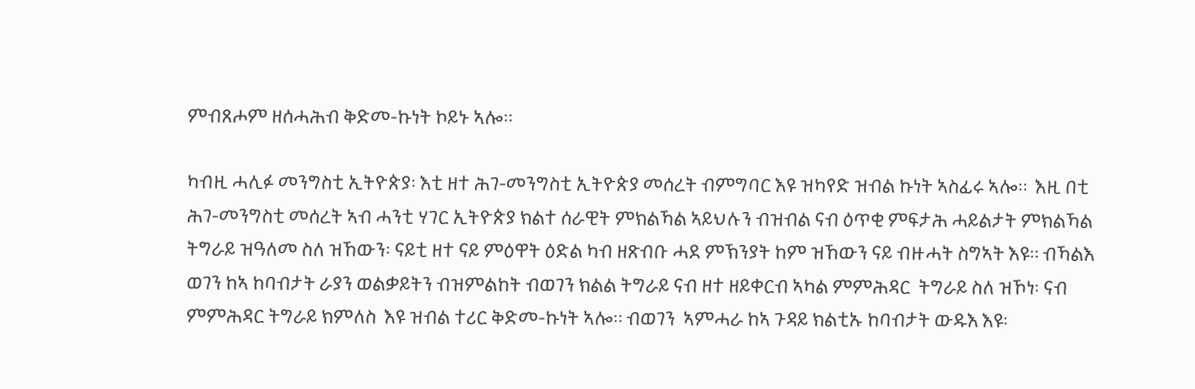ምብጸሖም ዘሰሓሕብ ቅድመ-ኩነት ኮይኑ ኣሎ።

ካብዚ ሓሊፉ መንግስቲ ኢትዮጵያ፡ እቲ ዘተ ሕገ-መንግስቲ ኢትዮጵያ መሰረት ብምግባር እዩ ዝካየድ ዝብል ኩነት ኣስፊሩ ኣሎ።  እዚ በቲ ሕገ-መንግስቲ መሰረት ኣብ ሓንቲ ሃገር ኢትዮጵያ ክልተ ሰራዊት ምክልኻል ኣይህሉን ብዝብል ናብ ዕጥቂ ምፍታሕ ሓይልታት ምክልኻል ትግራይ ዝዓለመ ስለ ዝኸውን፡ ናይቲ ዘተ ናይ ምዕዋት ዕድል ካብ ዘጽብቡ ሓደ ምኽንያት ከም ዝኸውን ናይ ብዙሓት ስግኣት እዩ። ብኻልእ ወገን ከኣ ከባብታት ራያን ወልቃይትን ብዝምልከት ብወገን ክልል ትግራይ ናብ ዘተ ዘይቀርብ ኣካል ምምሕዳር  ትግራይ ስለ ዝኾነ፡ ናብ ምምሕዳር ትግራይ ክምለስ  እዩ ዝብል ተሪር ቅድመ-ኩነት ኣሎ። ብወገን  ኣምሓራ ከኣ ጉዳይ ክልቲኡ ከባብታት ውዱእ እዩ፡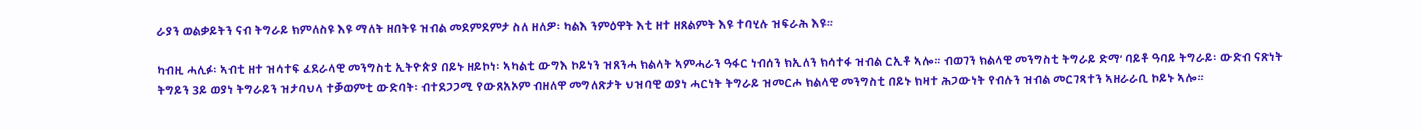ራያን ወልቃይትን ናብ ትግራይ ክምለስዩ እዩ ማለት ዘበትዩ ዝብል መደምደምታ ስለ ዘለዎ፡ ካልእ ንምዕዋት እቲ ዘተ ዘጸልምት እዩ ተባሂሉ ዝፍራሕ እዩ።

ካብዚ ሓሊፉ፡ ኣብቲ ዘተ ዝሳተፍ ፈደራላዊ መንግስቲ ኢትዮጵያ በይኑ ዘይኮነ፡ ኣካልቲ ውግእ ኮይነን ዝጸንሓ ክልላት ኣምሓራን ዓፋር ነብሰን ክኢለን ክሳተፋ ዝብል ርኢቶ ኣሎ። ብወገን ክልላዊ መንግስቲ ትግራይ ድማ’ ባይቶ ዓባይ ትግራይ፡ ውድብ ናጽነት ትግይን 3ይ ወያነ ትግራይን ዝታባህላ ተቓወምቲ ውድባት፡ ብተደጋጋሚ የውጸአኦም ብዘለዋ መግለጽታት ህዝባዊ ወያነ ሓርነት ትግራይ ዝመርሖ ክልላዊ መንግስቲ በይኑ ክዛተ ሕጋውነት የብሉን ዝብል መርገጻተን ኣዘራራቢ ኮይኑ ኣሎ።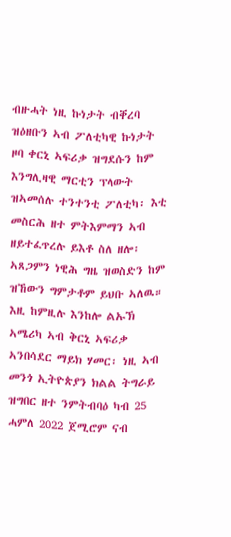ብዙሓት ነዚ ኩነታት ብቐረባ ዝዕዘቡን ኣብ ፖለቲካዊ ኩነታት ዞባ ቀርኒ ኣፍሪቃ ዝግደሱን ከም እንግሊዛዊ ማርቲን ፕላውት ዝኣመሰሉ ተንተንቲ ፖለቲካ፡ እቲ መስርሕ ዘተ ምትእምማን ኣብ ዘይተፈጥረሉ ይእቶ ስለ ዘሎ፡ ኣጸጋምን ነዊሕ ግዜ ዝወስድን ከም ዝኸውን ግምታቶም ይህቡ ኣለዉ። እዚ ከምዚሉ እንከሎ ልኡኽ ኣሜሪካ ኣብ ቅርኒ ኣፍሪቃ ኣንበሳደር ማይክ ሃመር፡ ነዚ ኣብ መንጎ ኢትዮጵያን ክልል ትግራይ ዝግበር ዘተ ንምትብባዕ ካብ 25 ሓምለ 2022 ጀሚሮም ናብ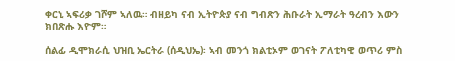ቀርኒ ኣፍሪቃ ገሾም ኣለዉ። ብዘይካ ናብ ኢትዮጵያ ናብ ግብጽን ሕቡራት ኢማራት ዓረብን እውን ክበጽሑ እዮም።

ሰልፊ ዲሞክራሲ ህዝቢ ኤርትራ (ሰዲህኤ)፡ ኣብ መንጎ ክልቲኦም ወገናት ፖለቲካዊ ወጥሪ ምስ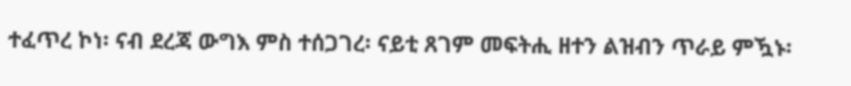ተፈጥረ ኮነ፡ ናብ ደረጃ ውግእ ምስ ተሰጋገረ፡ ናይቲ ጸገም መፍትሒ ዘተን ልዝብን ጥራይ ምዃኑ፡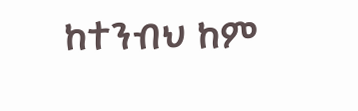ከተንብህ ከም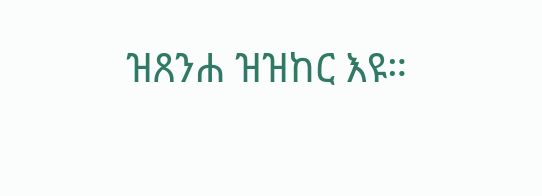ዝጸንሐ ዝዝከር እዩ።